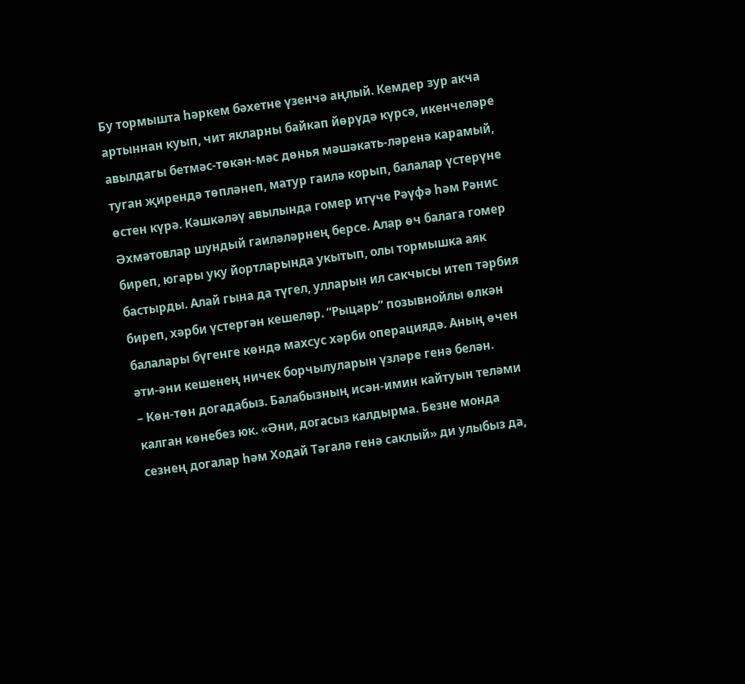Бу тормышта һәркем бәхетне үзенчә аңлый. Кемдер зур акча артыннан куып, чит якларны байкап йөрүдә күрсә, икенчеләре авылдагы бетмәс-төкән-мәс дөнья мәшәкать-ләренә карамый, туган җирендә төпләнеп, матур гаилә корып, балалар үстерүне өстен күрә. Кәшкәләү авылында гомер итүче Рәүфә һәм Рәнис Әхмәтовлар шундый гаиләләрнең берсе. Алар өч балага гомер биреп, югары уку йортларында укытып, олы тормышка аяк бастырды. Алай гына да түгел, улларын ил сакчысы итеп тәрбия биреп, хәрби үстергән кешеләр. “Рыцарь” позывнойлы өлкән балалары бүгенге көндә махсус хәрби операциядә. Аның өчен әти-әни кешенең ничек борчылуларын үзләре генә белән.
– Көн-төн догадабыз. Балабызның исән-имин кайтуын теләми калган көнебез юк. «Әни, догасыз калдырма. Безне монда сезнең догалар һәм Ходай Тәгалә генә саклый» ди улыбыз да,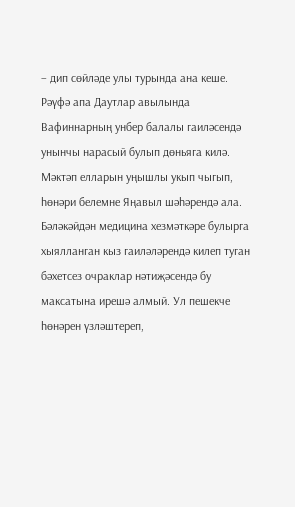– дип сөйләде улы турында ана кеше.
Рәүфә апа Даутлар авылында Вафиннарның унбер балалы гаиләсендә унынчы нарасый булып дөньяга килә. Мәктәп елларын уңышлы укып чыгып, һөнәри белемне Яңавыл шәһәрендә ала. Бәләкәйдән медицина хезмәткәре булырга хыялланган кыз гаиләләрендә килеп туган бәхетсез очраклар нәтиҗәсендә бу максатына ирешә алмый. Ул пешекче һөнәрен үзләштереп,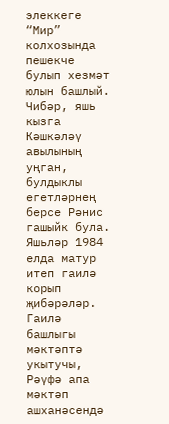элеккеге “Мир” колхозында пешекче булып хезмәт юлын башлый. Чибәр, яшь кызга Кәшкәләү авылының уңган, булдыклы егетләрнең берсе Рәнис гашыйк була. Яшьләр 1984 елда матур итеп гаилә корып җибәрәләр. Гаилә башлыгы мәктәптә укытучы, Рәүфә апа мәктәп ашханәсендә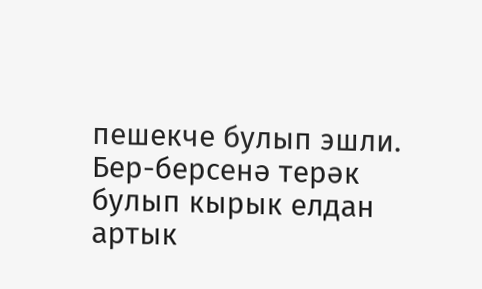пешекче булып эшли. Бер-берсенә терәк булып кырык елдан артык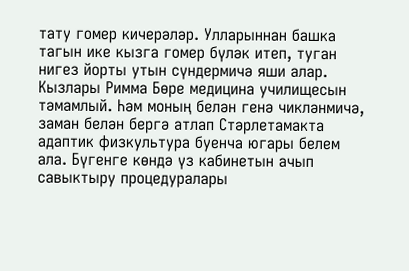тату гомер кичерәләр. Улларыннан башка тагын ике кызга гомер бүләк итеп, туган нигез йорты утын сүндермичә яши алар. Кызлары Римма Бөре медицина училищесын тәмамлый. Һәм моның белән генә чикләнмичә, заман белән бергә атлап Стәрлетамакта адаптик физкультура буенча югары белем ала. Бүгенге көндә үз кабинетын ачып савыктыру процедуралары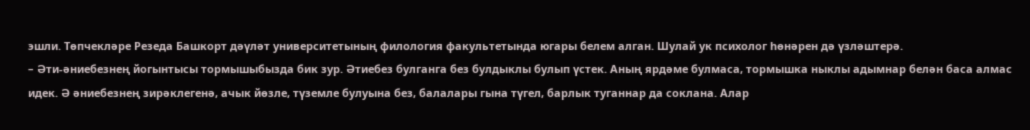эшли. Төпчекләре Резеда Башкорт дәүләт университетының филология факультетында югары белем алган. Шулай ук психолог һөнәрен дә үзләштерә.
– Әти-әниебезнең йогынтысы тормышыбызда бик зур. Әтиебез булганга без булдыклы булып үстек. Аның ярдәме булмаса, тормышка ныклы адымнар белән баса алмас идек. Ә әниебезнең зирәклегенә, ачык йөзле, түземле булуына без, балалары гына түгел, барлык туганнар да соклана. Алар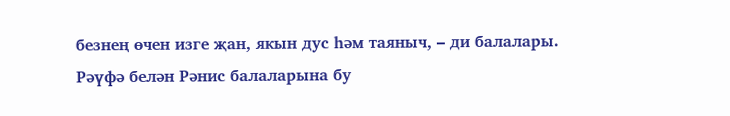безнең өчен изге җан, якын дус һәм таяныч, – ди балалары.
Рәүфә белән Рәнис балаларына бу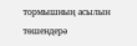тормышның асылын төшендерә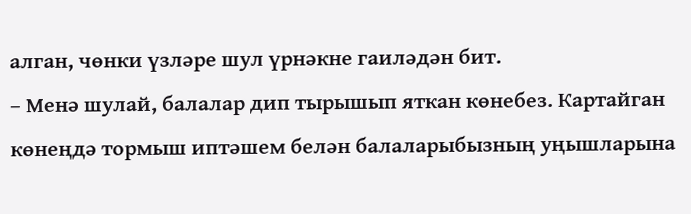алган, чөнки үзләре шул үрнәкне гаиләдән бит.
– Менә шулай, балалар дип тырышып яткан көнебез. Картайган көнеңдә тормыш иптәшем белән балаларыбызның уңышларына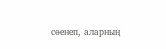сөенеп, аларның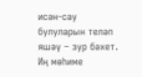исән-сау булуларын теләп яшәү – зур бәхет. Иң мөһиме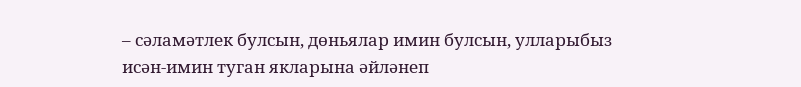– сәламәтлек булсын, дөньялар имин булсын, улларыбыз исән-имин туган якларына әйләнеп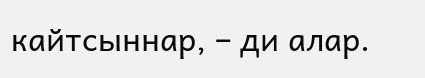кайтсыннар, – ди алар.